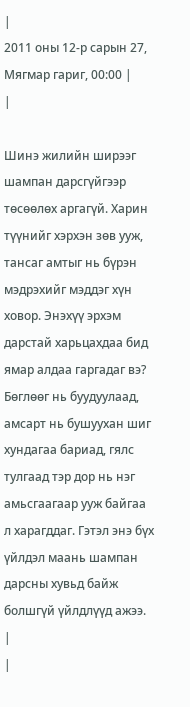|
2011 оны 12-р сарын 27, Мягмар гариг, 00:00 |
|

Шинэ жилийн ширээг шампан дарсгүйгээр төсөөлөх аргагүй. Харин түүнийг хэрхэн зөв ууж, тансаг амтыг нь бүрэн мэдрэхийг мэддэг хүн ховор. Энэхүү эрхэм дарстай харьцахдаа бид ямар алдаа гаргадаг вэ?
Бөглөөг нь буудуулаад, амсарт нь бушуухан шиг хундагаа бариад, гялс тулгаад тэр дор нь нэг амьсгаагаар ууж байгаа л харагддаг. Гэтэл энэ бүх үйлдэл маань шампан дарсны хувьд байж болшгүй үйлдлүүд ажээ.
|
|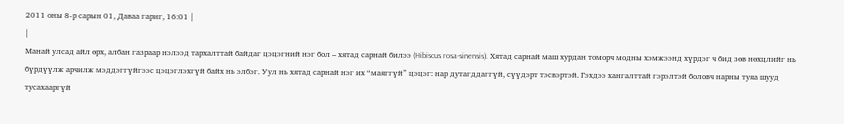2011 оны 8-р сарын 01, Даваа гариг, 16:01 |
|
Манай улсад айл өрх, албан газраар нэлээд тархалттай байдаг цэцэгний нэг бол – хятад сарнай билээ (Hibiscus rosa-sinensis). Хятад сарнай маш хурдан томорч модны хэмжээнд хүрдэг ч бид зөв нөхцлийг нь бүрдүүлж арчилж мэддэггүйгээс цэцэглэхгүй байх нь элбэг. Уул нь хятад сарнай нэг их “маяггүй” цэцэг: нар дутагддаггүй, сүүдэрт тэсвэртэй. Гэхдээ хангалттай гэрэлтэй боловч нарны туяа шууд тусахааргүй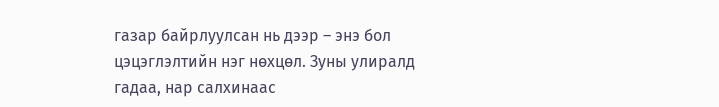газар байрлуулсан нь дээр – энэ бол цэцэглэлтийн нэг нөхцөл. Зуны улиралд гадаа, нар салхинаас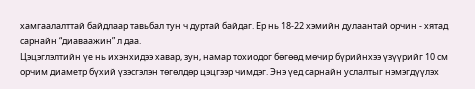хамгаалалттай байдлаар тавьбал тун ч дуртай байдаг. Ер нь 18-22 хэмийн дулаантай орчин - хятад сарнайн “диаваажин” л даа.
Цэцэглэлтийн үе нь ихэнхидээ хавар, зун, намар тохиодог бөгөөд мөчир бүрийнхээ үзүүрийг 10 см орчим диаметр бүхий үзэсгэлэн төгөлдөр цэцгээр чимдэг. Энэ үед сарнайн услалтыг нэмэгдүүлэх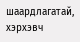шаардлагатай, хэрхэвч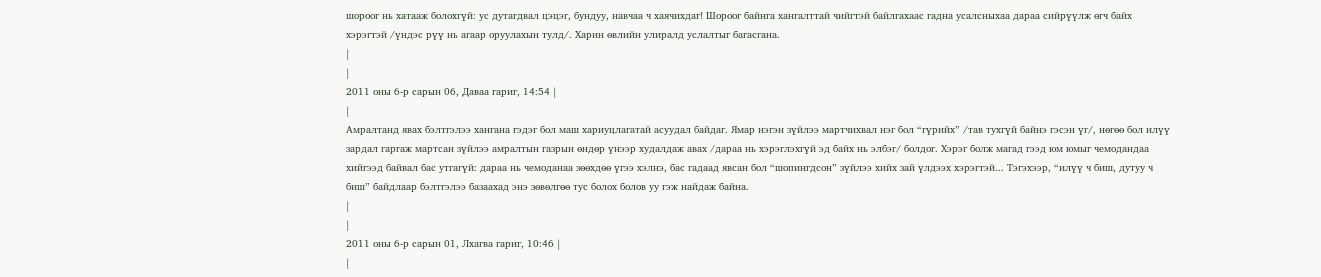шороог нь хатааж болохгүй: ус дутагдвал цэцэг, бундуу, навчаа ч хаячихдаг! Шороог байнга хангалттай чийгтэй байлгахаас гадна усалсныхаа дараа сийрүүлж өгч байх хэрэгтэй /үндэс рүү нь агаар оруулахын тулд/. Харин өвлийн улиралд услалтыг багасгана.
|
|
2011 оны 6-р сарын 06, Даваа гариг, 14:54 |
|
Амралтанд явах бэлтгэлээ хангана гэдэг бол маш хариуцлагатай асуудал байдаг. Ямар нэгэн зүйлээ мартчихвал нэг бол “гүрийх” /тав тухгүй байнэ гэсэн үг/, нөгөө бол илүү зардал гаргаж мартсан зүйлээ амралтын газрын өндөр үнээр худалдаж авах /дараа нь хэрэглэхгүй эд байх нь элбэг/ болдог. Хэрэг болж магад гээд юм юмыг чемодандаа хийгээд байвал бас утгагүй: дараа нь чемоданаа зөөхдөө үгээ хэлнэ, бас гадаад явсан бол “шопингдсон” зүйлээ хийх зай үлдээх хэрэгтэй... Тэгэхээр, “илүү ч биш, дутуу ч биш” байдлаар бэлтгэлээ базаахад энэ зөвөлгөө тус болох болов уу гэж найдаж байна.
|
|
2011 оны 6-р сарын 01, Лхагва гариг, 10:46 |
|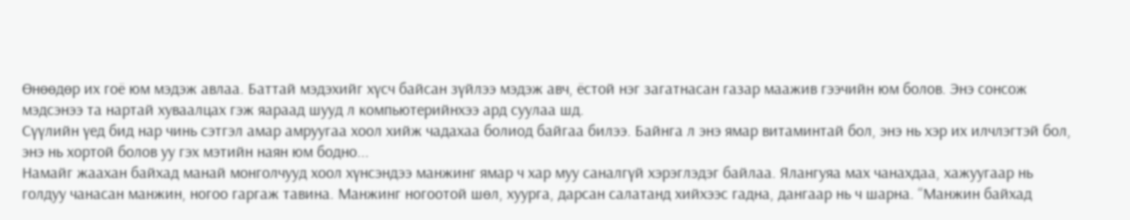Өнөөдөр их гоё юм мэдэж авлаа. Баттай мэдэхийг хүсч байсан зүйлээ мэдэж авч, ёстой нэг загатнасан газар маажив гээчийн юм болов. Энэ сонсож мэдсэнээ та нартай хуваалцах гэж яараад шууд л компьютерийнхээ ард суулаа шд.
Сүүлийн үед бид нар чинь сэтгэл амар амруугаа хоол хийж чадахаа болиод байгаа билээ. Байнга л энэ ямар витаминтай бол, энэ нь хэр их илчлэгтэй бол, энэ нь хортой болов уу гэх мэтийн наян юм бодно...
Намайг жаахан байхад манай монголчууд хоол хүнсэндээ манжинг ямар ч хар муу саналгүй хэрэглэдэг байлаа. Ялангуяа мах чанахдаа, хажуугаар нь голдуу чанасан манжин, ногоо гаргаж тавина. Манжинг ногоотой шөл, хуурга, дарсан салатанд хийхээс гадна, дангаар нь ч шарна. “Манжин байхад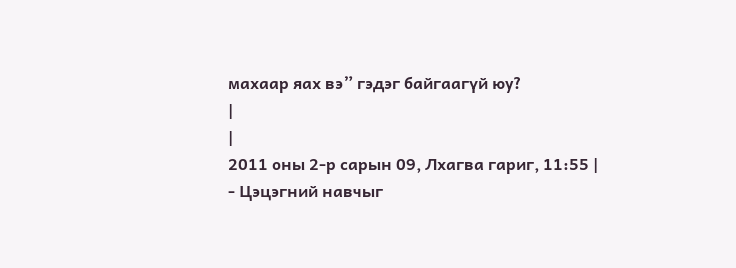махаар яах вэ” гэдэг байгаагүй юу?
|
|
2011 оны 2-р сарын 09, Лхагва гариг, 11:55 |
- Цэцэгний навчыг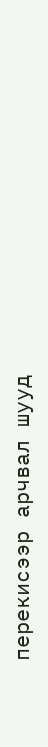перекисээр арчвал шууд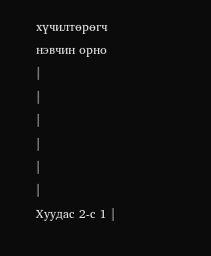хүчилтөрөгч нэвчин орно
|
|
|
|
|
|
Хуудас 2-с 1 |